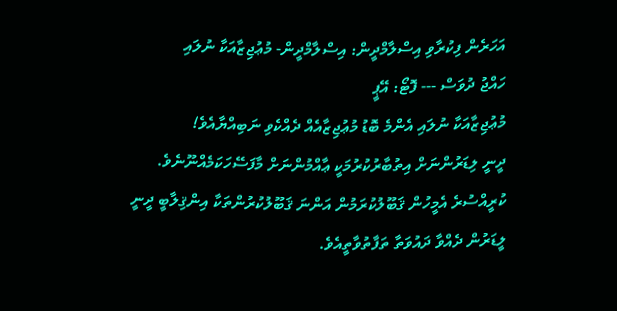އަހަރެން ފިކުރާވި އިސްލާމްދީން: އިސްލާމްދީން- މުޢުޖިޒާއަކާ ނުލައި
ހައްޖު ދުވަސް --- ފޮޓޯ: އޭޕީ
މުޢުޖިޒާއަކާ ނުލައި އެންމެ ބޮޑު މުޢުޖިޒާއެއް ދެއްކެވި ނަބިއްޔާއެވެ!
ދީނީ ލިޑަރުންނަށް އިތުބާރުކުރުމަކީ ޢާއްމުންނަށް މާފަސޭހަކަމެއްނޫނެވެ. ކުރީއްސުރެ އެމީހުން ޤަބޫލުކުރަމުން އަންނަ ޤަބޫލުކުރުންތަކާ އިންޤިލާބީ ދީނީ ލީޑަރުން ދެއްވާ ދައުވަތާ ތަފާތުވާތީއެވެ.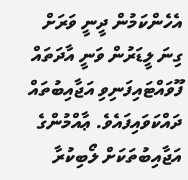އެހެންކަމުން ދީނީ ވަރަށް ގިނަ ލީޑަރުން ވަނީ އާދަތައް ފޫވައްޓައިފަނިވި އަޖާއިބުތައް ދައްކަވައިފައެވެ. ޢާއްމުންގެ އަޖާއިބުތަކަށް ލޯބިކުރާ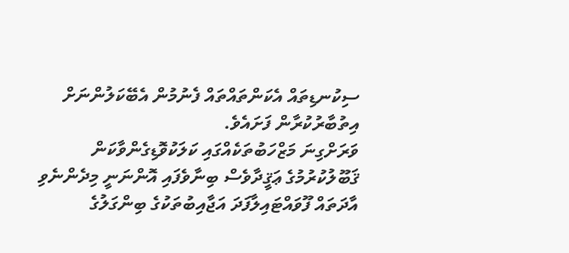ސިކުނޑިތައް އެކަންތައްތައް ފެނުމުން އެބޭކަލުންނަށް އިތުބާރުކުރާން ފަށައެވެ.
ވަރަށްގިނަ މަޒްހަބުތަކެއްގައި ކަލަކުވޮޑިގެންވާކަން ޤަބޫލުކުރުމުގެ ޢަޤީދާވެސް ބިނާވެފައި އޮންނަނީ މިދެންނެވި އާދަތައް ފޫވައްޓައިލާފަދަ އަޖާއިބުތަކުގެ ބިންގަލުގެ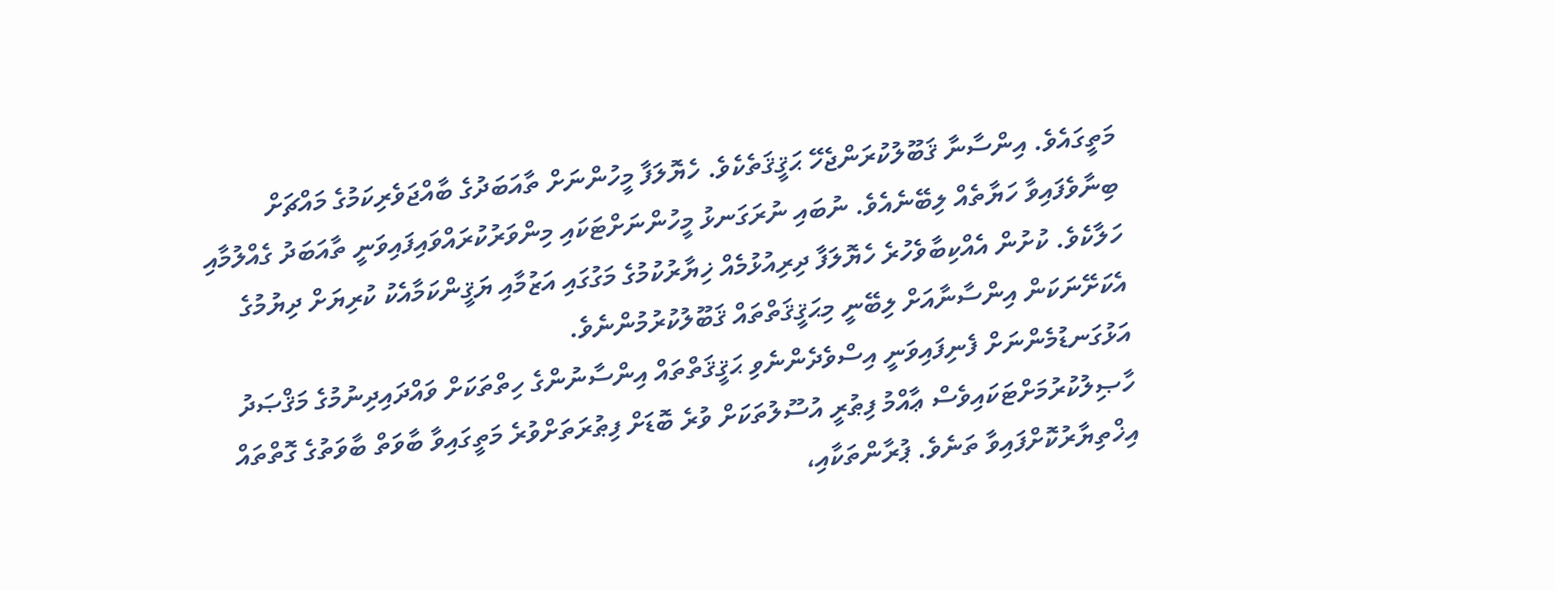މަތީގައެވެ. އިންސާނާ ޤަބޫލުކުރަންޖެހޭ ޙަޤީޤަތެކެވެ. ހެޔޮލަފާ މީހުންނަށް ތާއަބަދުގެ ބާއްޖަވެރިކަމުގެ މައްޗަށް ބިނާވެފައިވާ ހަޔާތެއް ލިބޭނެއެވެ. ނުބައި ނުރަގަނޅު މީހުންނަށްޓަކައި މިންވަރުކުރައްވައިފައިވަނީ ތާއަބަދު ގެއްލުމާއި ހަލާކެވެ. ކުށުން އެއްކިބާވެހުރެ ހެޔޮލަފާ ދިރިއުޅުމެއް ޚިޔާރުކުމުގެ މަގުގައި އަޒުމާއި ޔަޤީންކަމާއެކު ކުރިޔަށް ދިޔުމުގެ އެކަށޭނަކަން އިންސާނާއަށް ލިބޭނީ މިޙަޤީޤަތްތައް ޤަބޫލުކުރުމުންނެވެ.
އަޅުގަނޑުމެންނަށް ފެނިފައިވަނީ އިސްވެދެންނެވި ޙަޤީޤަތްތައް އިންސާނުންގެ ހިތްތަކަށް ވައްދައިދިނުމުގެ މަޤްޞަދު ހާޞިލުކުރުމަށްޓަކައިވެސް ޢާއްމު ފިޠުރީ އުސޫލުތަކަށް ވުރެ ބޮޑަށް ފިޠުރަތަށްވުރެ މަތީގައިވާ ބާވަތް ބާވަތުގެ ގޮތްތައް އިޚްތިޔާރުކޮށްފައިވާ ތަނެވެ. ޕުރާންތަކާއި،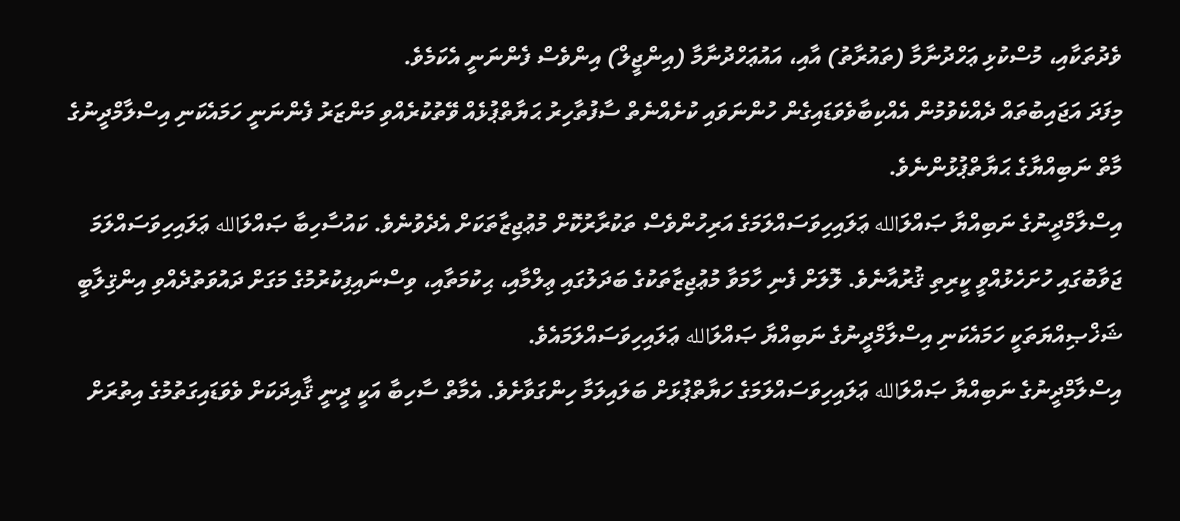ވެދުތަކާއި، މުސްކުޅި ޢަހްދުނާމާ (ތައުރާތު) އާއި، އައުޢަހްދުނާމާ (އިންޖީލް) އިންވެސް ފެންނަނީ އެކަމެވެ.
މިފަދަ އަޖައިބުތައް ދެއްކެވުމުން އެއްކިބާވެވަޑައިގެން ހުންނަވައި ކުށެއްނެތް ސާފުތާހިރު ޙަޔާތްޕުޅެއް ވޭތުކުރެއްވި މަންޒަރު ފެންނަނީ ހަމައެކަނި އިސްލާމްދީނުގެ މާތް ނަބިއްޔާގެ ޙަޔާތްޕުޅުންނެވެ.
އިސްލާމްދީނުގެ ނަބިއްޔާ ޞައްލަالله ޢަލައިހިވަސައްލަމަގެ އަރިހުންވެސް ތަކުރާރުކޮށް މުޢުޖިޒާތަކަށް އެދެވުނެވެ. ކައުސާހިބާ ޞައްލަالله ޢަލައިހިވަސައްލަމަ ޖަވާބުގައި ހުށަހެޅުއްވީ ކީރިތި ޤުރުއާނެވެ. ލޮލަށް ފެނި ހާމަވާ މުޢުޖިޒާތަކުގެ ބަދަލުގައި ޢިލްމާއި، ޙިކުމަތާއި، ވިސްނައިފިކުރުމުގެ މަގަށް ދައުވަތުދެއްވި އިންޤިލާބީ ޝަޚްޞިއްޔަތަކީ ހަމައެކަނި އިސްލާމްދީނުގެ ނަބިއްޔާ ޞައްލަالله ޢަލައިހިވަސައްލަމައެވެ.
އިސްލާމްދީނުގެ ނަބިއްޔާ ޞައްލަالله ޢަލައިހިވަސައްލަމަގެ ހަޔާތްޕުޅަށް ބަލައިލަމާ ހިންގަވާށެވެ. އެމާތް ސާހިބާ އަކީ ދީނީ ޤާއިދަކަށް ވެވަޑައިގަތުމުގެ އިތުރަށް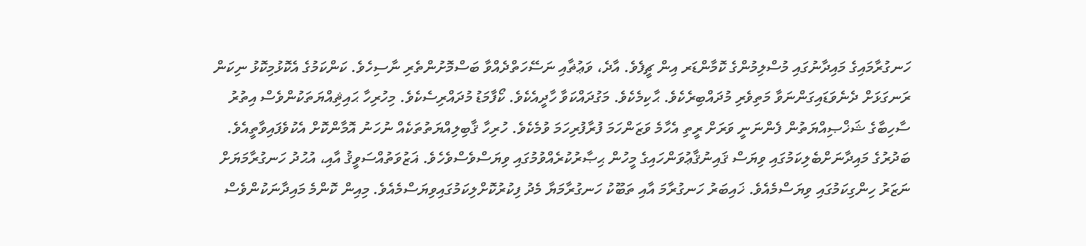ހަނގުރާމައިގެ މައިދާނުގައި މުސްލިމުންގެ ކޮމާންޑަރ އިން ޗީފެވެ. އާދެ، ވަޢުޡާއި ނަސޭހަތްދެއްވާ ބަސްމޮށުންތެރި ނާސިހެވެ. ކަންކަމުގެ އެކޮޅުމިކޮޅު ނިކަން ރަނގަޅަށް ދެނެވަޑައިގަންނަވާ މަތިވެރި މުދައްބިރެކެވެ. ޙާކިމެކެވެ. މަގުދައްކަވާ ހާދީއެކެވެ. ކޯފާމަޑު މުދައްރިސެކެވެ. މިހުރިހާ ޙައިޘިއްޔަތަކުންވެސް އިތުރު ސާހިބާގެ ޝަޚްޞިއްޔަތުން ފެންނަނީ ވަރަށް ރީތި އެހާމެ ވަޒަންހަމަ ފުރާފުރިހަމަ ވުމެކެވެ. ހުރިހާ ޤާބިލިއްޔަތުތަކެއް ނުހަނު އޮމާންކޮށް އެކުވެފައިވާތީއެވެ.
ބަދުރުގެ މައިދާނަށްބެލިކަމުގައި ވިޔަސް ޤައިނުޤާޢުވަންހައިގެ މީހުން ޙިޞާރުކުރެއްވުމުގައި ވިޔަސްވެސްވެހެވެ. ޣަޒުވަތުއްސަވީޤު އާއި، އުޙުދު ހަނގުރާމަޔަށް ނަޒަރު ހިންގިކަމުގައި ވިޔަސްމެއެވެ. ޚައިބަރު ހަނގުރާމަ އާއި ތަބޫކު ހަނގުރާމަޔާ މެދު ފިކުރުކޮށްލިކަމުގައިވިޔަސްމެއެވެ. މިއިން ކޮންމެ މައިދާނަކުންވެސް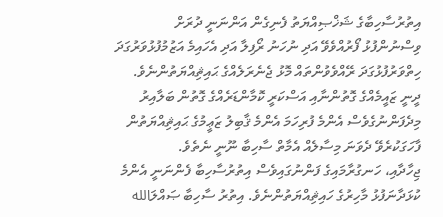އިތުރުސާހިބާގެ ޝަޚްޞިއްޔަތު ފެނިގެން އަންނަނީ ދުރަށް ވިސްނުންފުޅު ފޯރުއްވެވޭ އަދި ނުހަނު ރޯފިލާ އަދި އެހައިމެ އަޒުމުފުޅުވަރުގަދަ ހިތްވަރުފުޅުގަދަ ރޭއްވެވުންތައް މޮޅު ޖެނެރަލެއްގެ ޙައިޘިއްޔަތުންނެވެ. ދީނީ ޒައީމެއްގެ ގޮތުންނާއި އަސްކަރީ ކޮމާންޑަރެއްގެ ގޮތުން ބަލާއިރު މިދެފަންނުގެވެސް އެންމެ ފުރިހަމަ އެންމެ ޤާބިލު ޒަޢީމުގެ ޙައިޘިއްޔަތުން ފާހަގަކުރެވޭ ދެވަނަ މިސާލެއް އެމާތް ސާހިބާ ނޫނީ ނެތެވެ.
ޖިހާދާއި، ހަނގުރާމައިގެ ފަންނުގައިވެސް އިތުރުސާހިބާ ފެންނަނީ އެންމެ ކުޅަދާނަފުޅު މާހިރުގެ ހައިޘިއްޔަތުންނެވެ. އިތުރު ސާހިބާ ޞައްލަالله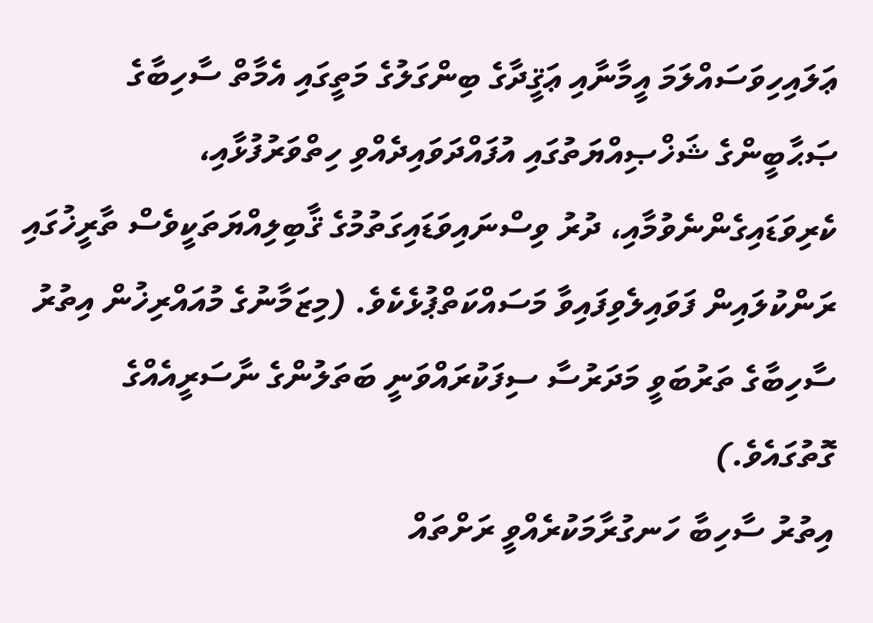ޢަލައިހިވަސައްލަމަ އީމާނާއި ޢަޤީދާގެ ބިންގަލުގެ މަތީގައި އެމާތް ސާހިބާގެ ޞަޙާބީންގެ ޝަޚްޞިއްޔަތުގައި އުފައްދަވައިދެއްވި ހިތްވަރުފުޅާއި، ކެރިވަޑައިގެންނެވުމާއި، ދުރު ވިސްނައިވަޑައިގަތުމުގެ ޤާބިލިއްޔަތަކީވެސް ތާރީޚުގައި ރަންކުލައިން ފަވައިލެވިފައިވާ މަސައްކަތްޕުޅެކެވެ. (މިޒަމާނުގެ މުއައްރިޚުން އިތުރު ސާހިބާގެ ތަރުބަވީ މަދަރުސާ ސިފަކުރައްވަނީ ބަތަލުންގެ ނާސަރީއެއްގެ ގޮތުގައެވެ.)
އިތުރު ސާހިބާ ހަނގުރާމަކުރެއްވީ ރަށްތައް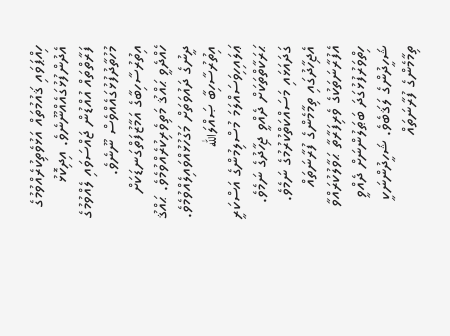ހިއްޕަވައި ޤައުމުތައް އަޅުވެތިކުރެއްވުމުގެ އެދުންފުޅުގައެއްނޫނެވެ. އިދިކޮޅު ފަރާތްތައް އުއްޑުން ޖައްސަވައި ލެއްވުމުގެ މުހުތާދުފުޅުގައެއްވެސް ނޫނެވެ. އިތުރުސާހިބާގެ އަމާޒުފަތްގަނޑަކަށް ހެއްދެވީ ޙައްޤު މަތިވެރިކުރެއްވުމެވެ. ޙައްޤު ދީނުގެ ދައުވަތަށް މަގުހުޅުއްވައިލެއްވުމެވެ. އިތުރުސާހިބާ ޞައްލަالله ޢަލައިހިވަސައްލަމަ މުސްލިމުންގެ އަސްކަރީ ޙަރަކާތްތަކަށް ދެއްވީ ޖިހާދުގެ ނަމެވެ. ގަދައަޅައި މަސައްކަތްކުރުމުގެ ނަމެވެ. އެޖިހާދުގައި ތިމާމެންގެ ފުރާނަތައް އެފުރާނަތަކުގެ ވެރިފަރާތާ ޙަވާލުކުރައްވާ ހިތްވަރުފުޅުގަދަ ބަޠަލުންނަށް ދެއްވީ ޝަހީދުންގެ ލަޤަބެވެ. ޝަހީދުންނަކީ ތިމާމެންގެ ފުރާނަތައް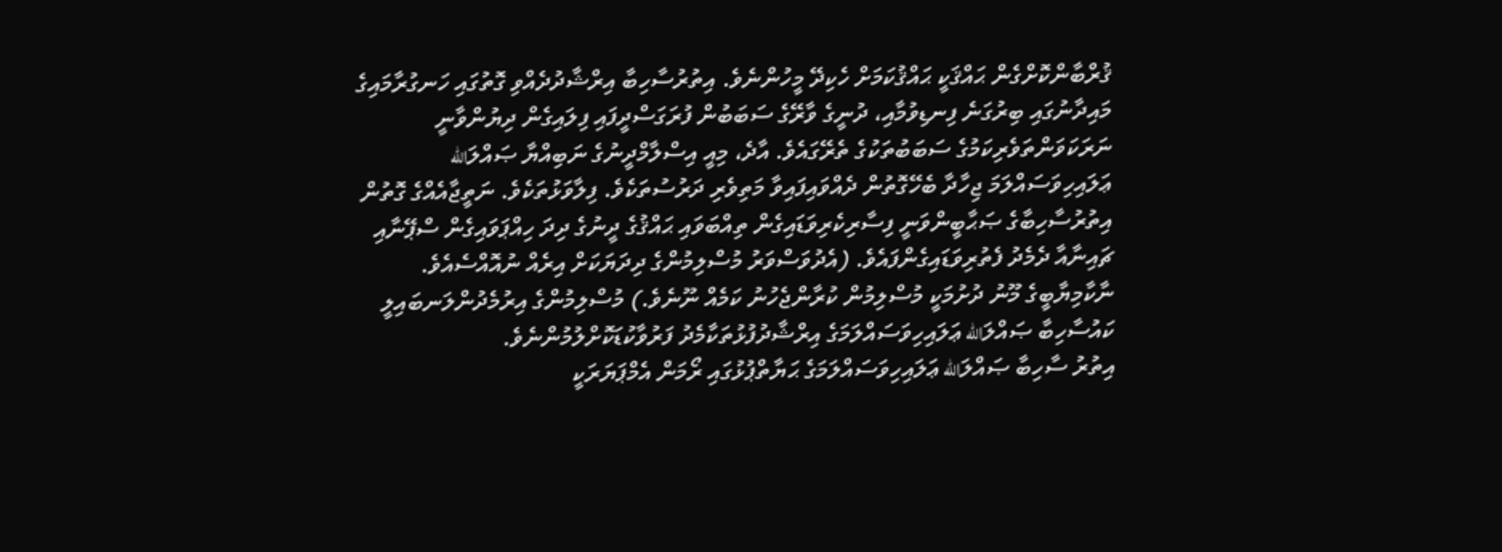ޤުރްބާންކޮށްގެން ޙައްޤަކީ ޙައްޤުކަމަށް ހެކިދޭ މީހުންނެވެ. އިތުރުސާހިބާ އިރްޝާދުދެއްވި ގޮތުގައި ހަނގުރާމައިގެ މައިދާނުގައި ބިރުގަނެ ފިނޑިވުމާއި، ދުނީގެ ވާރޭގެ ސަބަބުން ފުރަގަސްދީފައި ފިލައިގެން ދިޔުންވާނީ ނަރަކަވަންތަވެރިކަމުގެ ސަބަބުތަކުގެ ތެރޭގައެވެ. އާދެ، މިއީ އިސްލާމްދީނުގެ ނަބިއްޔާ ޞައްލަالله ޢަލައިހިވަސައްލަމަ ޖިހާދާ ބެހޭގޮތުން ދެއްވައިފައިވާ މަތިވެރި ދަރުސުތަކެވެ. ފިލާވަޅުތަކެވެ. ނަތީޖާއެއްގެ ގޮތުން އިތުރުސާހިބާގެ ޞަޙާބީންވަނީ ފިސާރިކެރިވަޑައިގެން ތިއްބަވައި ޙައްޤުގެ ދީނުގެ ދިދަ ހިއްޕަވައިގެން ސްޕޭނާއި ޗައިނާއާ ދެމެދު ފެތުރިވަޑައިގެންފައެވެ. (އެދުވަސްވަރު މުސްލިމުންގެ ދިދަޔަކަށް އިރެއް ނުއޮއްސެއެވެ. ނާކާމިޔާބީގެ މޫނު ދުށުމަކީ މުސްލިމުން ކުރާންޖެހުނު ކަމެއް ނޫނެވެ.) މުސްލިމުންގެ އިރުމެދުންލަނބައިލީ ކައުސާހިބާ ޞައްލަالله ޢަލައިހިވަސައްލަމަގެ އިރްޝާދުފުޅުތަކާމެދު ފަރުވާކުޑަކޮށްލުމުންނެވެ.
އިތުރު ސާހިބާ ޞައްލަالله ޢަލައިހިވަސައްލަމަގެ ޙަޔާތްޕުޅުގައި ރޯމަން އެމްޕަޔަރަކީ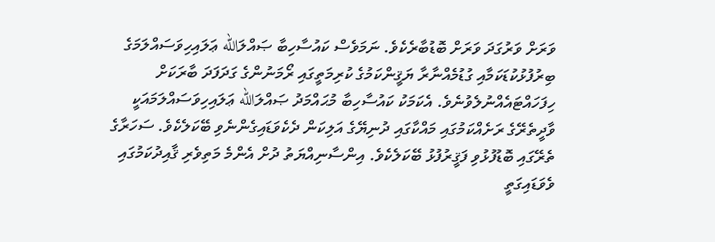ވަރަށް ވަރުގަދަ ވަރަށް ބޮޑުބާރެކެވެ. ނަމަވެސް ކައުސާހިބާ ޞައްލަالله ޢަލައިހިވަސައްލަމަގެ ބިރުފުޅުކުޑަކަމާއި ގުޑުމެއްނާރާ ޔަޤީންކަމުގެ ކުރިމަތީގައި ރޯމަނުންގެ ގަދަފަދަ ބާރަކަށް ހިފަހައްޓައެއްނުލެވުނެވެ. އެކަމަކު ކައުސާހިބާ މުޙައްމަދު ޞައްލަالله ޢަލައިހިވަސައްލަމައަކީ ވާދީތެރޭގެ ރަށެއްކަމުގައި މައްކާގައި ދުނިޔޭގެ އަލިކަން ދެކެވަޑައިގެންނެވި ބޭކަލެކެވެ. ސަހަރާގެ ތެރޭގައި ބޮޑުފުޅުވި ފަޤީރުފުޅު ބޭކަލެކެވެ. އިންސާނިއްޔަތު ދުށް އެންމެ މަތިވެރި ޤާއިދުކަމުގައި ވެވަޑައިގަތީ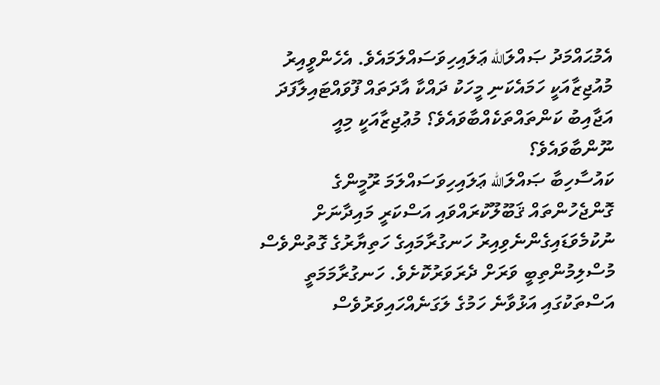އެމުޙައްމަދު ޞައްލަالله ޢަލައިހިވަސައްލަމައެވެ. އެހެންވީއިރު މުއުޖިޒާއަކީ ހަމައެކަނި މީހަކު ދައްކާ އާދަތައް ފޫވައްޓައިލާފަދަ އަޖާއިބު ކަންތައްތަކެއްބާވައެވެ؟ މުޢުޖިޒާއަކީ މިއީ ނޫންބާވައެވެ؟
ކައުސާހިބާ ޞައްލަالله ޢަލައިހިވަސައްލަމަ ރޫމީންގެ ގޮންޖެހުންތައް ޤަބޫލޫކުރައްވައި އަސްކަރީ މައިދާނަށް ނުކުމެވަޑައިގެންނެވިއިރު ހަނގުރާމައިގެ ހަތިޔާރުގެ ގޮތުންވެސް މުސްލިމުންތިބީ ވަރަށް ދެރަވަރުކޮށެވެ. ހަނގުރާމަމަތީ އަސްތަކުގައި އަޅުވާނެ ހަމުގެ ލަގަނެއްހައިވަރުވެސް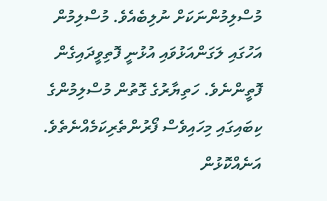މުސްލިމުންނަކަށް ނުލިބެއެވެ. މުސްލިމުން އަހުގައި ލަގަންއަޅުވައި އުޅުނީ ފޮތިވީދައިގެން ފޮތީންނެވެ. ހަތިޔާރުގެ ގޮތުން މުސްލިމުންގެ ކިބައިގައި މިހައިވެސް ފޯރުންތެރިކަމެއްނެތެވެ. އަނެއްކޮޅުން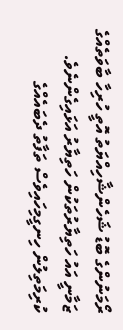ރޯމަނުންގެ ބޮޑު ޝަހެންޝާހިއްޔަތު އޮތީ ހުރިހާ ބާވަތެއްގެ ޒަމާނީ އައު ހަތިޔާރުތަކުން ހަތިޔާރު އަޅައިގެންނެވެ. ކުރިމަތިލުން ހިނގީމިހައިވެސް ތަފާތު ދެބައެއްގެ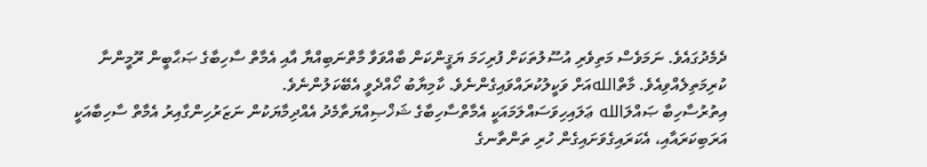ދެމެދުގައެވެ. ނަމަވެސް މަތިވެރި އުސޫލުތަކަށް ފުރިހަމަ ޔަޤީންކަން ބާއްވަވާ މާތްނަބިއްޔާ އާއި އެމާތް ސާހިބާގެ ޞަޙާބީން ރޫމީންނާ ކުރިމަތިލެއްވިއެވެ. މާތްاللهއަށް ވަކީލުކުރައްވައިގެންނެވެ. ކާމިޔާބު ހޯއްދެވީ އެބޭކަލުންނެވެ.
އިތުރުސާހިބާ ޞައްލަالله ޢަލައިހިވަސައްލަމައަކީ އެމާތްސާހިބާގެ ޝަޚްޞިއްޔަތާމެދު އެއްދިމާޔަކުން ނަޒަރުހިންގާއިރު އެމާތް ސާހިބާއަކީ އަރަބިކަރައާއި، އެކަރައިގެވަށައިގެން ހުރި ތަންތާނގެ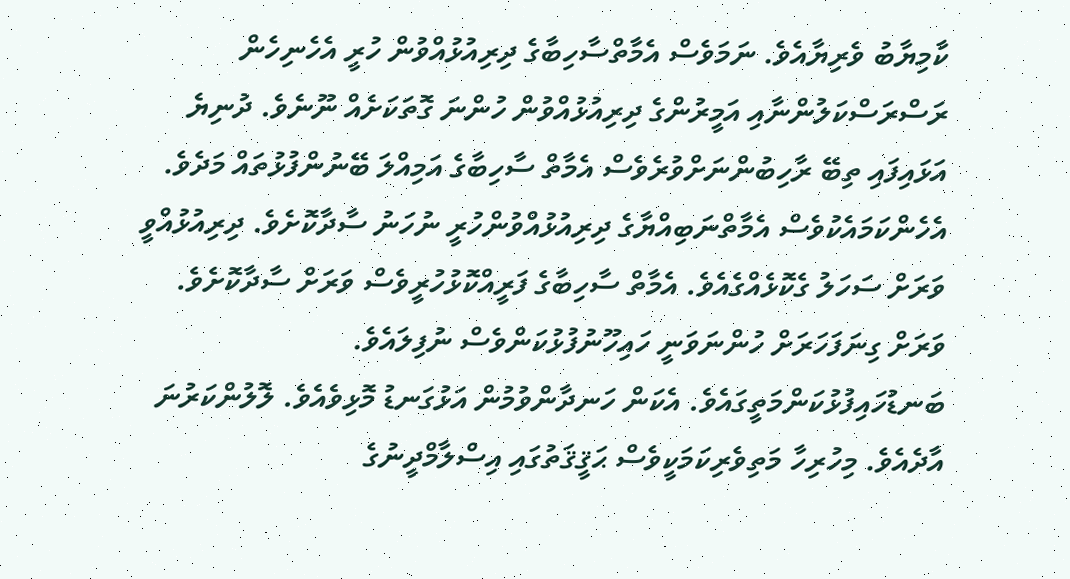ކާމިޔާބު ވެރިޔާއެވެ. ނަމަވެސް އެމާތްސާހިބާގެ ދިރިއުޅުއްވުން ހުރީ އެހެނިހެން ރަސްރަސްކަލުންނާއި އަމީރުންގެ ދިރިއުޅުއްވުން ހުންނަ ގޮތަކަށެއް ނޫނެވެ. ދުނިޔެ އަޅައިފައި ތިބޭ ރާހިބުންނަށްވުރެވެސް އެމާތް ސާހިބާގެ އަމިއްލަ ބޭނުންފުޅުތައް މަދެވެ. އެހެންކަމައެކުވެސް އެމާތްނަބިއްޔާގެ ދިރިއުޅުއްވުންހުރީ ނުހަނު ސާދާކޮށެވެ. ދިރިއުޅުއްވީ ވަރަށް ސަހަލު ގެކޮޅެއްގެއެވެ. އެމާތް ސާހިބާގެ ފަރީއްކޮޅުހުރީވެސް ވަރަށް ސާދާކޮށެވެ. ވަރަށް ގިނަފަހަރަށް ހުންނަވަނީ ހައިހޫނުފުޅުކަންވެސް ނުފިލައެވެ. ބަނޑުހައިފުޅުކަންމަތީގައެވެ. އެކަން ހަނދާންވުމުން އަޅުގަނޑު މޮޅިވެއެވެ. ލޮލުންކަރުނަ އާދެއެވެ. މިހުރިހާ މަތިވެރިކަމަކީވެސް ޙަޤީޤަތުގައި އިސްލާމްދީނުގެ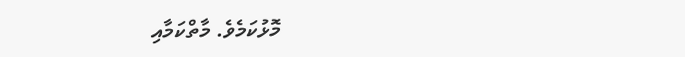މޮޅުކަމެވެ. މާތްކަމާއި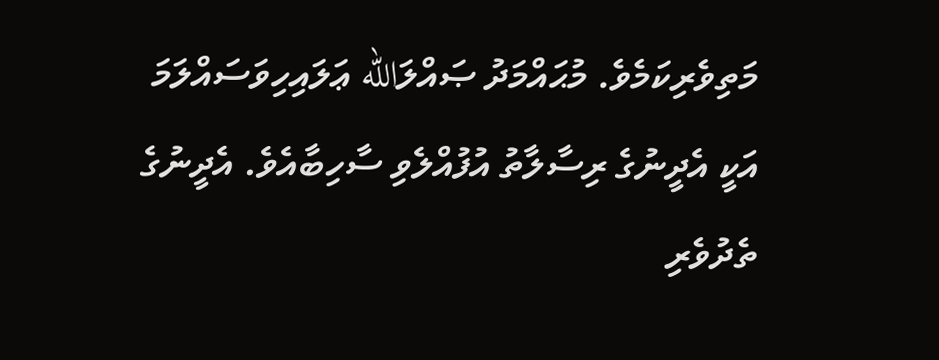މަތިވެރިކަމެވެ. މުޙައްމަދު ޞައްލަالله ޢަލައިހިވަސައްލަމަ އަކީ އެދީނުގެ ރިސާލާތު އުފުއްލެވި ސާހިބާއެވެ. އެދީނުގެ ތެދުވެރި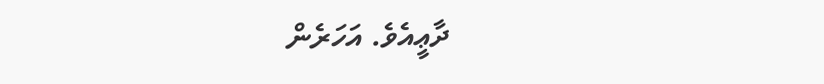ދާޢީއެވެ. އަހަރެން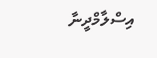އިސްލާމްދީނާ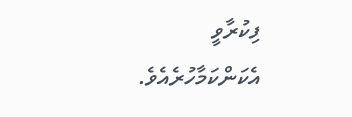ފިކުރާވީ އެކަންކަމާހުރެއެވެ.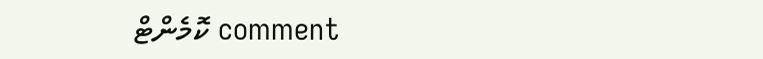comment ކޮމެންޓް